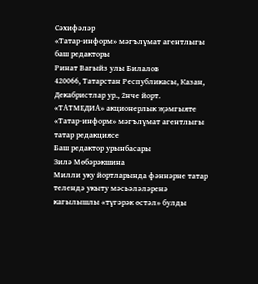Сәхифәләр
«Татар-информ» мәгълүмат агентлыгы баш редакторы
Ринат Вагыйз улы Билалов
420066, Татарстан Республикасы, Казан, Декабристлар ур., 2нче йорт.
«ТАТМЕДИА» акционерлык җәмгыяте
«Татар-информ» мәгълүмат агентлыгы татар редакциясе
Баш редактор урынбасары
Зилә Мөбәрәкшина
Милли уку йортларында фәннәрне татар телендә укыту мәсьәләләренә кагылышлы «түгәрәк өстәл» булды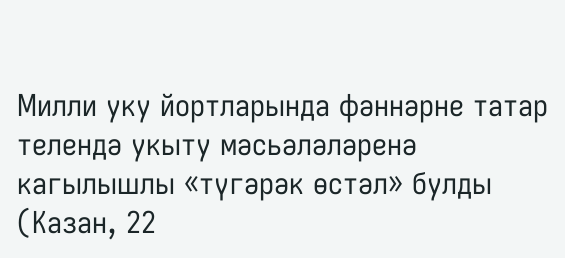Милли уку йортларында фәннәрне татар телендә укыту мәсьәләләренә кагылышлы «түгәрәк өстәл» булды
(Казан, 22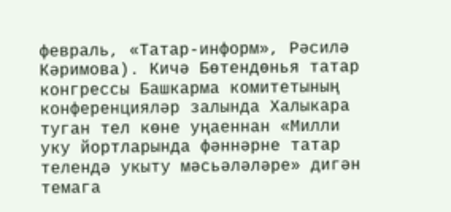февраль, «Татар-информ», Рәсилә Кәримова). Кичә Бөтендөнья татар конгрессы Башкарма комитетының конференцияләр залында Халыкара туган тел көне уңаеннан «Милли уку йортларында фәннәрне татар телендә укыту мәсьәләләре» дигән темага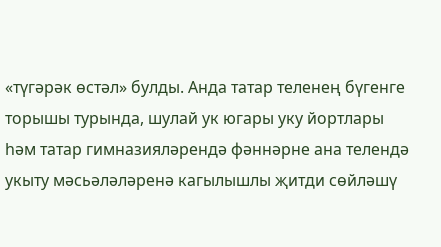«түгәрәк өстәл» булды. Анда татар теленең бүгенге торышы турында, шулай ук югары уку йортлары һәм татар гимназияләрендә фәннәрне ана телендә укыту мәсьәләләренә кагылышлы җитди сөйләшү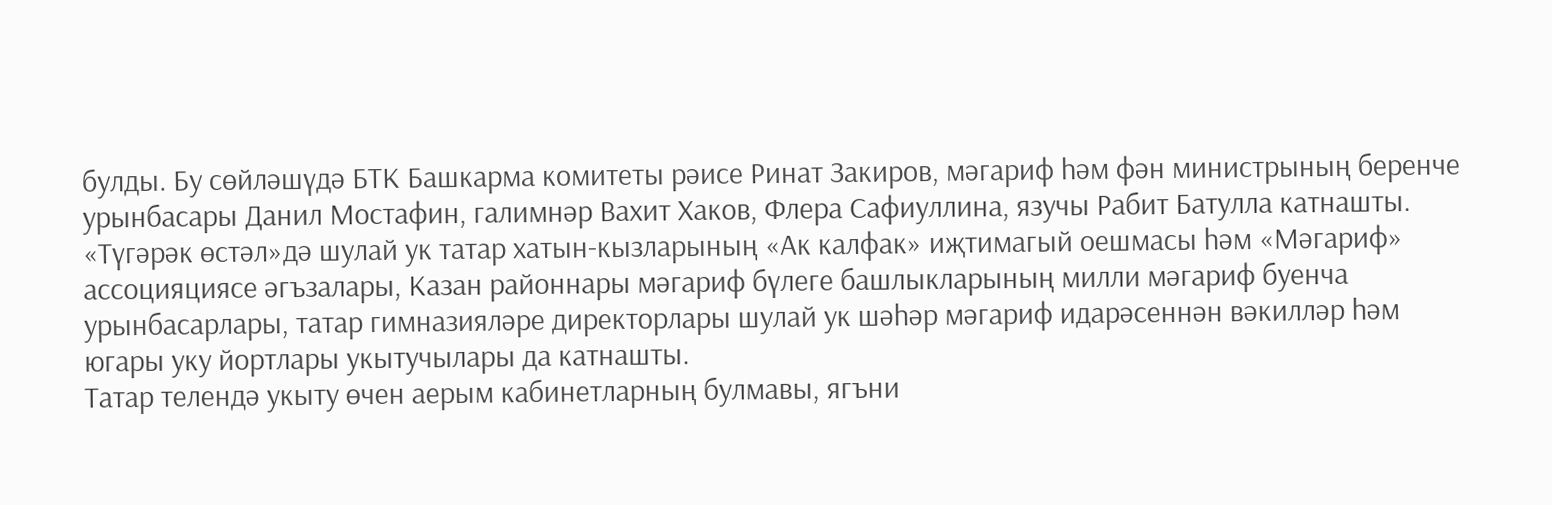булды. Бу сөйләшүдә БТК Башкарма комитеты рәисе Ринат Закиров, мәгариф һәм фән министрының беренче урынбасары Данил Мостафин, галимнәр Вахит Хаков, Флера Сафиуллина, язучы Рабит Батулла катнашты. «Түгәрәк өстәл»дә шулай ук татар хатын-кызларының «Ак калфак» иҗтимагый оешмасы һәм «Мәгариф» ассоцияциясе әгъзалары, Казан районнары мәгариф бүлеге башлыкларының милли мәгариф буенча урынбасарлары, татар гимназияләре директорлары шулай ук шәһәр мәгариф идарәсеннән вәкилләр һәм югары уку йортлары укытучылары да катнашты.
Татар телендә укыту өчен аерым кабинетларның булмавы, ягъни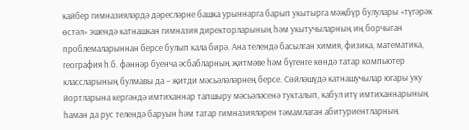кайбер гимназияләрдә дәресләрне башка урыннарга барып укытырга мәҗбүр булулары «түгәрәк өстәл» эшендә катнашкан гимназия директорларының һәм укытучыларның иң борчыган проблемаларыннан берсе булып кала бирә. Ана телендә басылган химия, физика, математика, география һ.б. фәннәр буенча әсбабларның җитмәве һәм бүгенге көндә татар компьютер классларының булмавы да – җитди мәсьәләләрнең берсе. Сөйләшүдә катнашучылар югары уку йортларына кергәндә имтиханнар тапшыру мәсьәләсенә тукталып, кабул итү имтиханнарының һаман да рус телендә баруын һәм татар гимназияләрен тәмамлаган абитуриентларның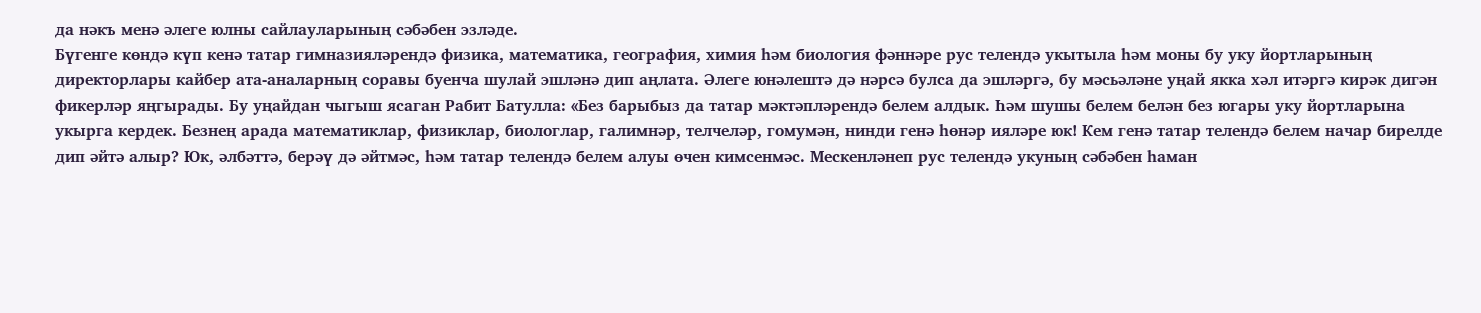да нәкъ менә әлеге юлны сайлауларының сәбәбен эзләде.
Бүгенге көндә күп кенә татар гимназияләрендә физика, математика, география, химия һәм биология фәннәре рус телендә укытыла һәм моны бу уку йортларының директорлары кайбер ата-аналарның соравы буенча шулай эшләнә дип аңлата. Әлеге юнәлештә дә нәрсә булса да эшләргә, бу мәсьәләне уңай якка хәл итәргә кирәк дигән фикерләр яңгырады. Бу уңайдан чыгыш ясаган Рабит Батулла: «Без барыбыз да татар мәктәпләрендә белем алдык. Һәм шушы белем белән без югары уку йортларына укырга кердек. Безнең арада математиклар, физиклар, биологлар, галимнәр, телчеләр, гомумән, нинди генә һөнәр ияләре юк! Кем генә татар телендә белем начар бирелде дип әйтә алыр? Юк, әлбәттә, берәү дә әйтмәс, һәм татар телендә белем алуы өчен кимсенмәс. Мескенләнеп рус телендә укуның сәбәбен һаман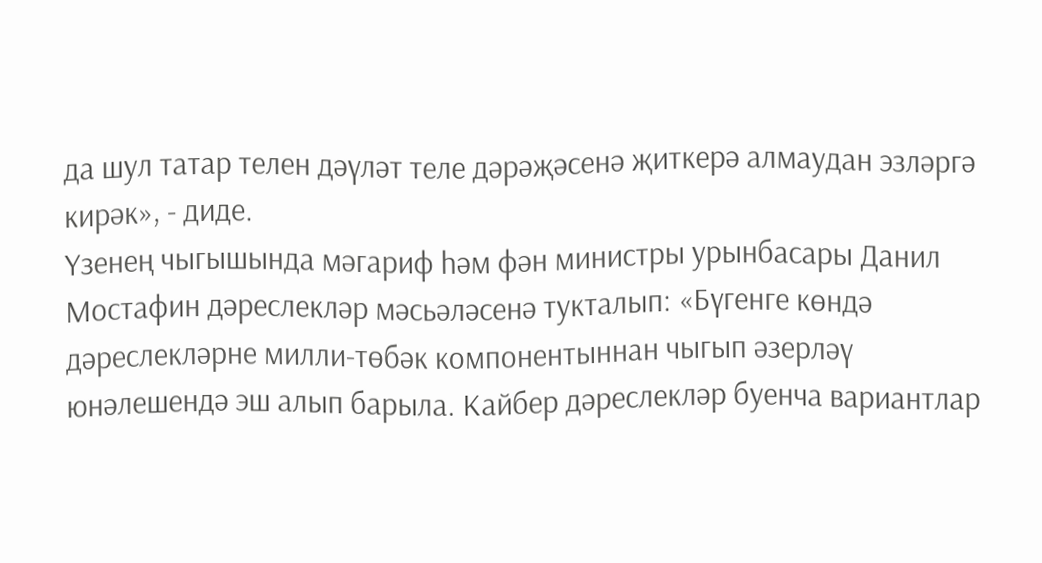да шул татар телен дәүләт теле дәрәҗәсенә җиткерә алмаудан эзләргә кирәк», - диде.
Үзенең чыгышында мәгариф һәм фән министры урынбасары Данил Мостафин дәреслекләр мәсьәләсенә тукталып: «Бүгенге көндә дәреслекләрне милли-төбәк компонентыннан чыгып әзерләү юнәлешендә эш алып барыла. Кайбер дәреслекләр буенча вариантлар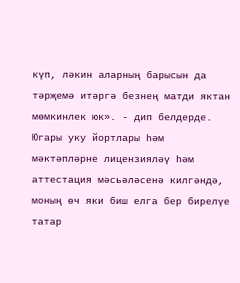күп, ләкин аларның барысын да тәрҗемә итәргә безнең матди яктан мөмкинлек юк». - дип белдерде. Югары уку йортлары һәм мәктәпләрне лицензияләү һәм аттестация мәсьәләсенә килгәндә, моның өч яки биш елга бер бирелүе татар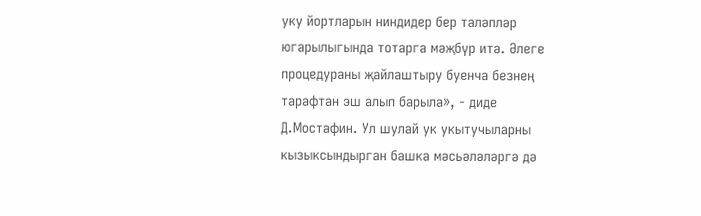уку йортларын ниндидер бер таләпләр югарылыгында тотарга мәҗбүр итә. Әлеге процедураны җайлаштыру буенча безнең тарафтан эш алып барыла», - диде Д.Мостафин. Ул шулай ук укытучыларны кызыксындырган башка мәсьәләләргә дә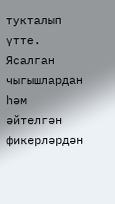тукталып үтте.
Ясалган чыгышлардан һәм әйтелгән фикерләрдән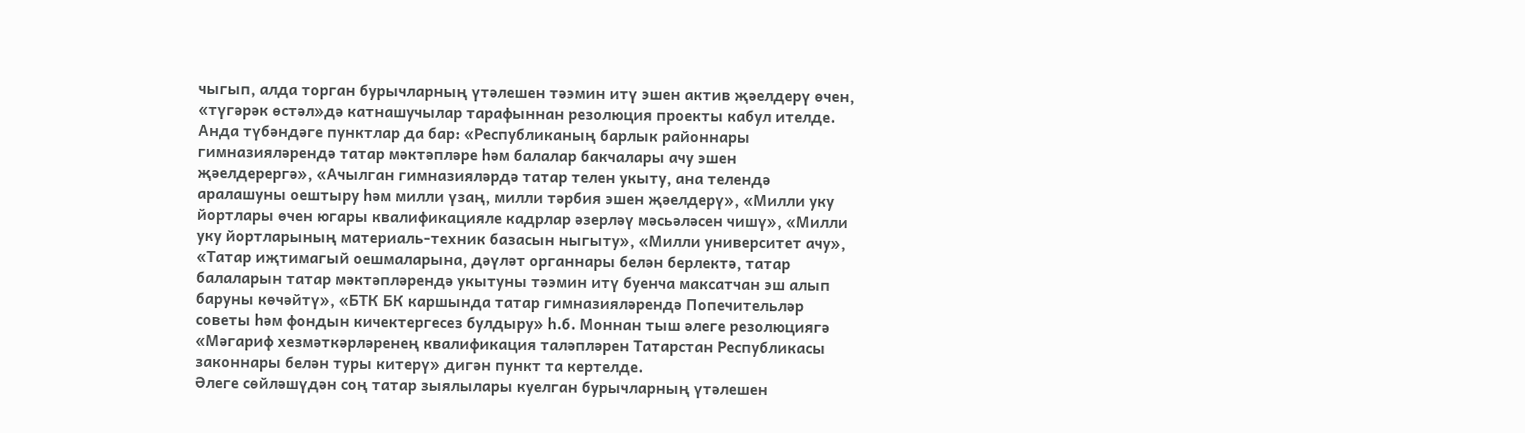чыгып, алда торган бурычларның үтәлешен тәэмин итү эшен актив җәелдерү өчен, «түгәрәк өстәл»дә катнашучылар тарафыннан резолюция проекты кабул ителде. Анда түбәндәге пунктлар да бар: «Республиканың барлык районнары гимназияләрендә татар мәктәпләре һәм балалар бакчалары ачу эшен җәелдерергә», «Ачылган гимназияләрдә татар телен укыту, ана телендә аралашуны оештыру һәм милли үзаң, милли тәрбия эшен җәелдерү», «Милли уку йортлары өчен югары квалификацияле кадрлар әзерләү мәсьәләсен чишү», «Милли уку йортларының материаль-техник базасын ныгыту», «Милли университет ачу», «Татар иҗтимагый оешмаларына, дәүләт органнары белән берлектә, татар балаларын татар мәктәпләрендә укытуны тәэмин итү буенча максатчан эш алып баруны көчәйтү», «БТК БК каршында татар гимназияләрендә Попечительләр советы һәм фондын кичектергесез булдыру» һ.б. Моннан тыш әлеге резолюциягә «Мәгариф хезмәткәрләренең квалификация таләпләрен Татарстан Республикасы законнары белән туры китерү» дигән пункт та кертелде.
Әлеге сөйләшүдән соң татар зыялылары куелган бурычларның үтәлешен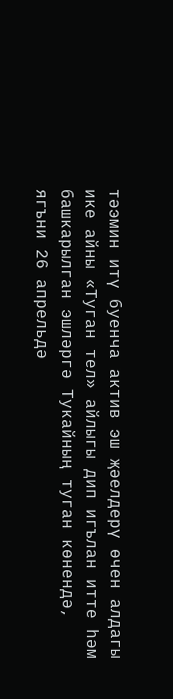тәэмин итү буенча актив эш җәелдерү өчен алдагы ике айны «Туган тел» айлыгы дип игълан итте һәм башкарылган эшләргә Тукайның туган көнендә, ягъни 26 апрельдә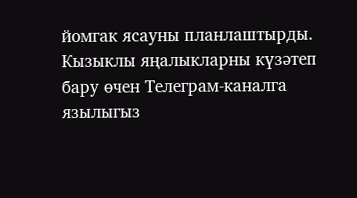йомгак ясауны планлаштырды.
Кызыклы яңалыкларны күзәтеп бару өчен Телеграм-каналга язылыгыз